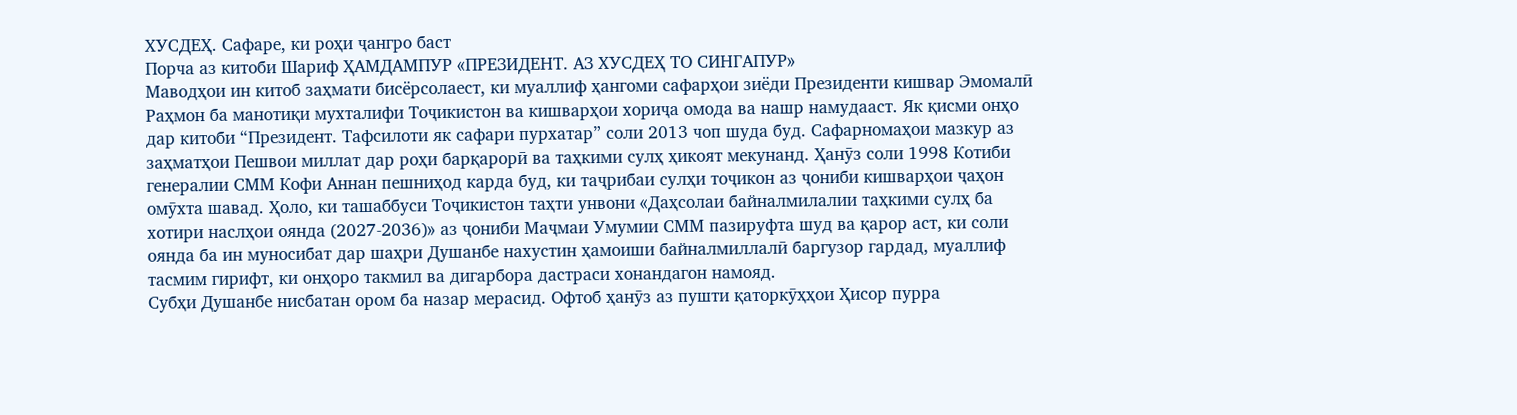ХУСДЕҲ. Сафаре, ки роҳи ҷангро баст
Порча аз китоби Шариф ҲАМДАМПУР «ПРЕЗИДЕНТ. АЗ ХУСДЕҲ ТО СИНГАПУР»
Маводҳои ин китоб заҳмати бисёрсолаест, ки муаллиф ҳангоми сафарҳои зиёди Президенти кишвар Эмомалӣ Раҳмон ба манотиқи мухталифи Тоҷикистон ва кишварҳои хориҷа омода ва нашр намудааст. Як қисми онҳо дар китоби “Президент. Тафсилоти як сафари пурхатар” соли 2013 чоп шуда буд. Сафарномаҳои мазкур аз заҳматҳои Пешвои миллат дар роҳи барқарорӣ ва таҳкими сулҳ ҳикоят мекунанд. Ҳанӯз соли 1998 Котиби генералии СММ Кофи Аннан пешниҳод карда буд, ки таҷрибаи сулҳи тоҷикон аз ҷониби кишварҳои ҷаҳон омӯхта шавад. Ҳоло, ки ташаббуси Тоҷикистон таҳти унвони «Даҳсолаи байналмилалии таҳкими сулҳ ба хотири наслҳои оянда (2027-2036)» аз ҷониби Маҷмаи Умумии СММ пазируфта шуд ва қарор аст, ки соли оянда ба ин муносибат дар шаҳри Душанбе нахустин ҳамоиши байналмиллалӣ баргузор гардад, муаллиф тасмим гирифт, ки онҳоро такмил ва дигарбора дастраси хонандагон намояд.
Субҳи Душанбе нисбатан ором ба назар мерасид. Офтоб ҳанӯз аз пушти қаторкӯҳҳои Ҳисор пурра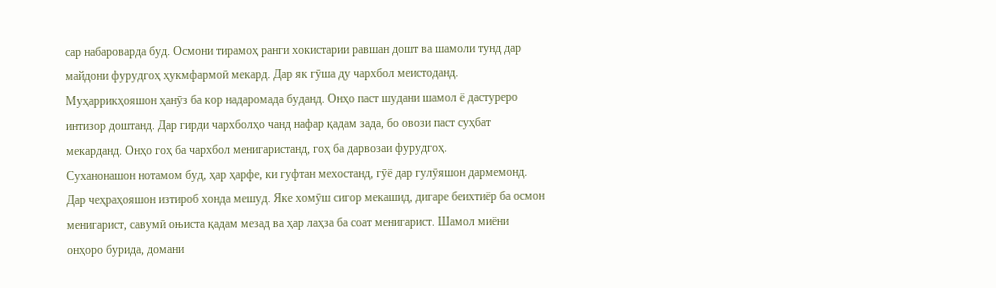сар набароварда буд. Осмони тирамоҳ ранги хокистарии равшан дошт ва шамоли тунд дар майдони фурудгоҳ ҳукмфармоӣ мекард. Дар як гӯша ду чархбол меистоданд. Муҳаррикҳояшон ҳанӯз ба кор надаромада буданд. Онҳо паст шудани шамол ё дастуреро интизор доштанд. Дар гирди чархболҳо чанд нафар қадам зада, бо овози паст суҳбат мекарданд. Онҳо гоҳ ба чархбол менигаристанд, гоҳ ба дарвозаи фурудгоҳ.
Суханонашон нотамом буд, ҳар ҳарфе, ки гуфтан мехостанд, гӯё дар гулӯяшон дармемонд. Дар чеҳраҳояшон изтироб хонда мешуд. Яке хомӯш сигор мекашид, дигаре беихтиёр ба осмон менигарист, савумӣ оњиста қадам мезад ва ҳар лаҳза ба соат менигарист. Шамол миёни онҳоро бурида, домани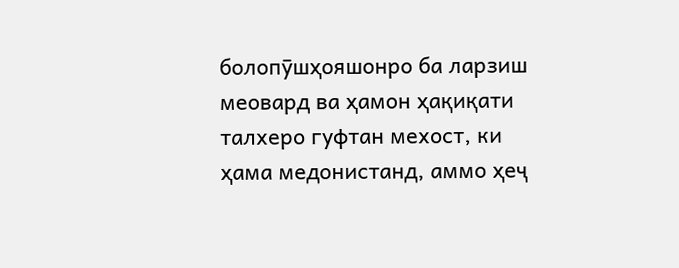болопӯшҳояшонро ба ларзиш меовард ва ҳамон ҳақиқати талхеро гуфтан мехост, ки ҳама медонистанд, аммо ҳеҷ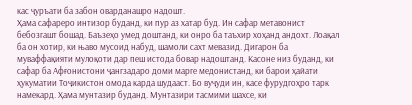кас ҷуръати ба забон оварданашро надошт.
Ҳама сафареро интизор буданд, ки пур аз хатар буд. Ин сафар метавонист бебозгашт бошад. Баъзеҳо умед доштанд, ки онро ба таъхир хоҳанд андохт. Лоақал ба он хотир, ки њаво мусоид набуд, шамоли сахт мевазид. Дигарон ба муваффақияти мулоқоти дар пеш истода бовар надоштанд. Касоне низ буданд, ки сафар ба Афғонистони ҷангзадаро доми марге медонистанд, ки барои ҳайати ҳукуматии Тоҷикистон омода карда шудааст. Бо вуҷуди ин, касе фурудгоҳро тарк намекард. Ҳама мунтазир буданд. Мунтазири тасмими шахсе, ки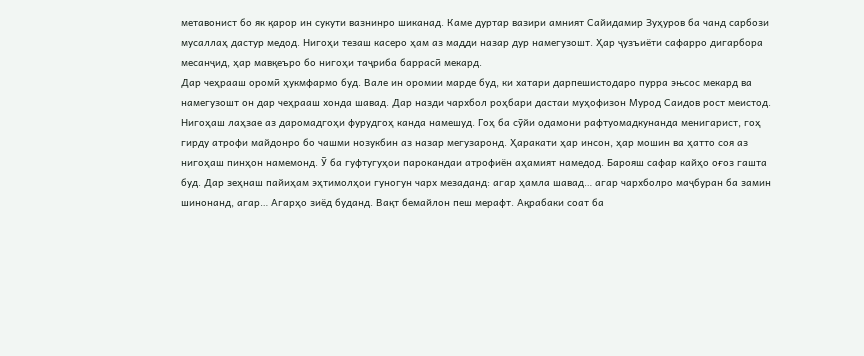метавонист бо як қарор ин сукути вазнинро шиканад. Каме дуртар вазири амният Сайидамир Зуҳуров ба чанд сарбози мусаллаҳ дастур медод. Нигоҳи тезаш касеро ҳам аз мадди назар дур намегузошт. Ҳар ҷузъиёти сафарро дигарбора месанҷид, ҳар мавқеъро бо нигоҳи таҷриба баррасӣ мекард.
Дар чеҳрааш оромӣ ҳукмфармо буд. Вале ин оромии марде буд, ки хатари дарпешистодаро пурра эњсос мекард ва намегузошт он дар чеҳрааш хонда шавад. Дар назди чархбол роҳбари дастаи муҳофизон Мурод Саидов рост меистод. Нигоҳаш лаҳзае аз даромадгоҳи фурудгоҳ канда намешуд. Гоҳ ба сӯйи одамони рафтуомадкунанда менигарист, гоҳ гирду атрофи майдонро бо чашми нозукбин аз назар мегузаронд. Ҳаракати ҳар инсон, ҳар мошин ва ҳатто соя аз нигоҳаш пинҳон намемонд. Ӯ ба гуфтугуҳои парокандаи атрофиён аҳамият намедод. Барояш сафар кайҳо оғоз гашта буд. Дар зеҳнаш пайиҳам эҳтимолҳои гуногун чарх мезаданд: агар ҳамла шавад… агар чархболро маҷбуран ба замин шинонанд, агар… Агарҳо зиёд буданд. Вақт бемайлон пеш мерафт. Ақрабаки соат ба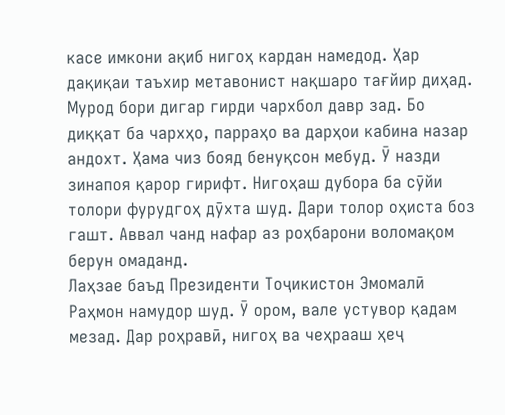касе имкони ақиб нигоҳ кардан намедод. Ҳар дақиқаи таъхир метавонист нақшаро тағйир диҳад. Мурод бори дигар гирди чархбол давр зад. Бо диққат ба чархҳо, парраҳо ва дарҳои кабина назар андохт. Ҳама чиз бояд бенуқсон мебуд. Ӯ назди зинапоя қарор гирифт. Нигоҳаш дубора ба сӯйи толори фурудгоҳ дӯхта шуд. Дари толор оҳиста боз гашт. Аввал чанд нафар аз роҳбарони воломақом берун омаданд.
Лаҳзае баъд Президенти Тоҷикистон Эмомалӣ Раҳмон намудор шуд. Ӯ ором, вале устувор қадам мезад. Дар роҳравӣ, нигоҳ ва чеҳрааш ҳеҷ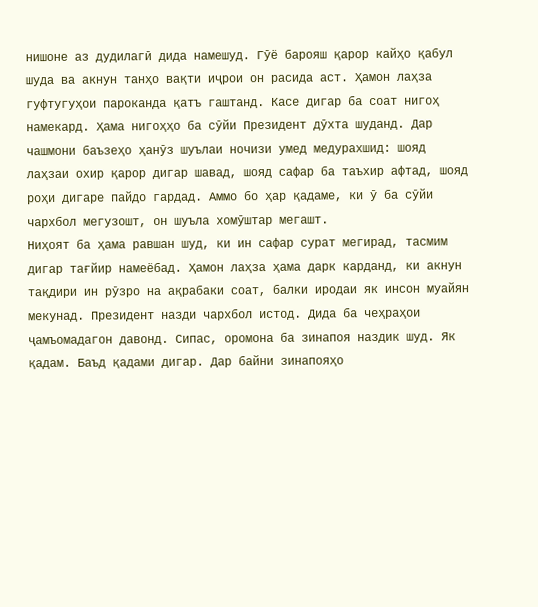нишоне аз дудилагӣ дида намешуд. Гӯё барояш қарор кайҳо қабул шуда ва акнун танҳо вақти иҷрои он расида аст. Ҳамон лаҳза гуфтугуҳои пароканда қатъ гаштанд. Касе дигар ба соат нигоҳ намекард. Ҳама нигоҳҳо ба сӯйи Президент дӯхта шуданд. Дар чашмони баъзеҳо ҳанӯз шуълаи ночизи умед медурахшид: шояд лаҳзаи охир қарор дигар шавад, шояд сафар ба таъхир афтад, шояд роҳи дигаре пайдо гардад. Аммо бо ҳар қадаме, ки ӯ ба сӯйи чархбол мегузошт, он шуъла хомӯштар мегашт.
Ниҳоят ба ҳама равшан шуд, ки ин сафар сурат мегирад, тасмим дигар тағйир намеёбад. Ҳамон лаҳза ҳама дарк карданд, ки акнун тақдири ин рӯзро на ақрабаки соат, балки иродаи як инсон муайян мекунад. Президент назди чархбол истод. Дида ба чеҳраҳои ҷамъомадагон давонд. Сипас, оромона ба зинапоя наздик шуд. Як қадам. Баъд қадами дигар. Дар байни зинапояҳо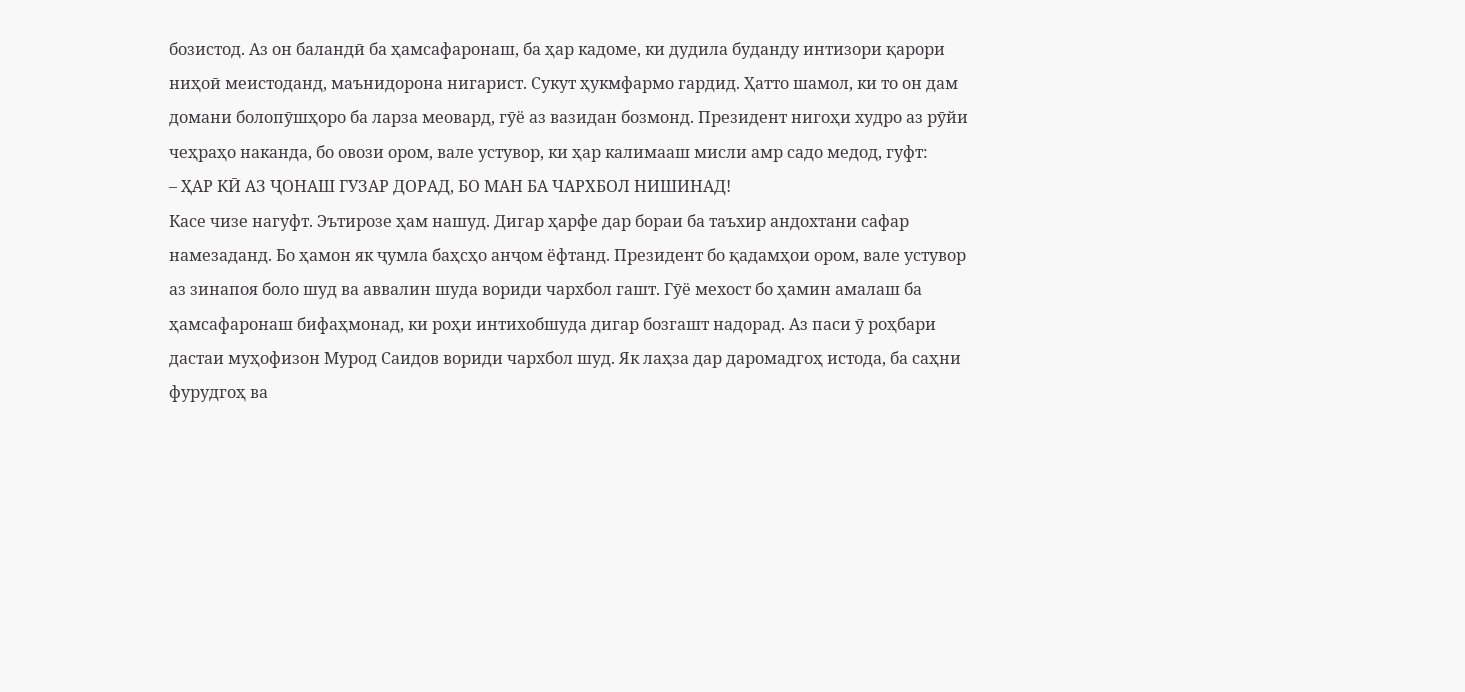бозистод. Аз он баландӣ ба ҳамсафаронаш, ба ҳар кадоме, ки дудила буданду интизори қарори ниҳоӣ меистоданд, маънидорона нигарист. Сукут ҳукмфармо гардид. Ҳатто шамол, ки то он дам домани болопӯшҳоро ба ларза меовард, гӯё аз вазидан бозмонд. Президент нигоҳи худро аз рӯйи чеҳраҳо наканда, бо овози ором, вале устувор, ки ҳар калимааш мисли амр садо медод, гуфт:
– ҲАР КӢ АЗ ҶОНАШ ГУЗАР ДОРАД, БО МАН БА ЧАРХБОЛ НИШИНАД!
Касе чизе нагуфт. Эътирозе ҳам нашуд. Дигар ҳарфе дар бораи ба таъхир андохтани сафар намезаданд. Бо ҳамон як ҷумла баҳсҳо анҷом ёфтанд. Президент бо қадамҳои ором, вале устувор аз зинапоя боло шуд ва аввалин шуда вориди чархбол гашт. Гӯё мехост бо ҳамин амалаш ба ҳамсафаронаш бифаҳмонад, ки роҳи интихобшуда дигар бозгашт надорад. Аз паси ӯ роҳбари дастаи муҳофизон Мурод Саидов вориди чархбол шуд. Як лаҳза дар даромадгоҳ истода, ба саҳни фурудгоҳ ва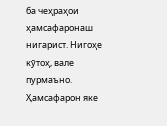ба чеҳраҳои ҳамсафаронаш нигарист. Нигоҳе кӯтоҳ, вале пурмаъно. Ҳамсафарон яке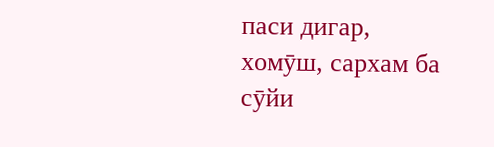паси дигар, хомӯш, сархам ба сӯйи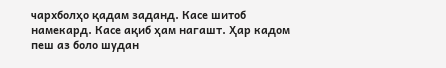чархболҳо қадам заданд. Касе шитоб намекард. Касе ақиб ҳам нагашт. Ҳар кадом пеш аз боло шудан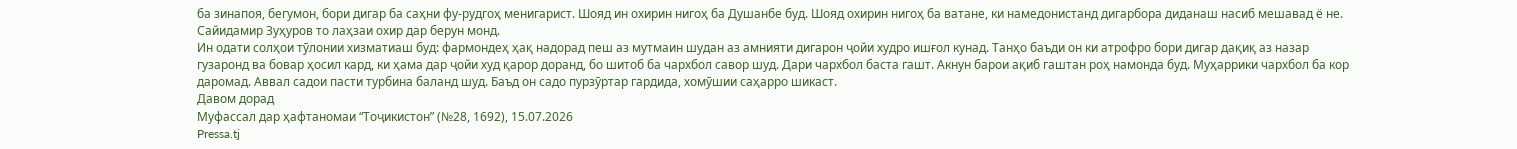ба зинапоя, бегумон, бори дигар ба саҳни фу-рудгоҳ менигарист. Шояд ин охирин нигоҳ ба Душанбе буд. Шояд охирин нигоҳ ба ватане, ки намедонистанд дигарбора диданаш насиб мешавад ё не. Сайидамир Зуҳуров то лаҳзаи охир дар берун монд.
Ин одати солҳои тӯлонии хизматиаш буд: фармондеҳ ҳақ надорад пеш аз мутмаин шудан аз амнияти дигарон ҷойи худро ишғол кунад. Танҳо баъди он ки атрофро бори дигар дақиқ аз назар гузаронд ва бовар ҳосил кард, ки ҳама дар ҷойи худ қарор доранд, бо шитоб ба чархбол савор шуд. Дари чархбол баста гашт. Акнун барои ақиб гаштан роҳ намонда буд. Муҳаррики чархбол ба кор даромад. Аввал садои пасти турбина баланд шуд. Баъд он садо пурзӯртар гардида, хомӯшии саҳарро шикаст.
Давом дорад
Муфассал дар ҳафтаномаи “Тоҷикистон” (№28, 1692), 15.07.2026
Pressa.tj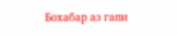Бохабар аз гапи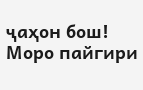ҷаҳон бош!
Моро пайгири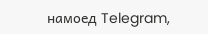намоед Telegram,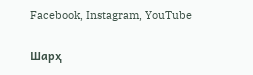Facebook, Instagram, YouTube

Шарҳ